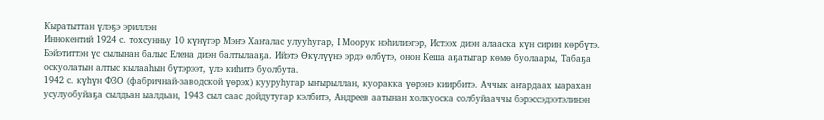Кыратыттан үлэҕэ эриллэн
Иннокентий 1924 с. тохсунньу 10 күнүгэр Мэҥэ Хаҥалас улууһугар, I Моорук нэһилиэгэр, Истээх диэн алааска күн сирин көрбүтэ. Бэйэтиттэн үс сылынан балыс Елена диэн балтылааҕа. Ийэтэ Өкүлүүнэ эрдэ өлбүтэ, онон Кеша аҕатыгар көмө буолаары, Табаҕа оскуолатын алтыс кылааһын бүтэрээт, үлэ киһитэ буолбута.
1942 с. күһүн ФЗО (фабричнай-заводской үөрэх) кууруһугар ыҥырыллан, куоракка үөрэнэ киирбитэ. Аччык аҥардаах ыарахан усулуобуйаҕа сылдьан ыалдьан, 1943 сыл саас дойдутугар кэлбитэ, Андреев аатынан холкуоска солбуйааччы бэрэссэдээтэлинэн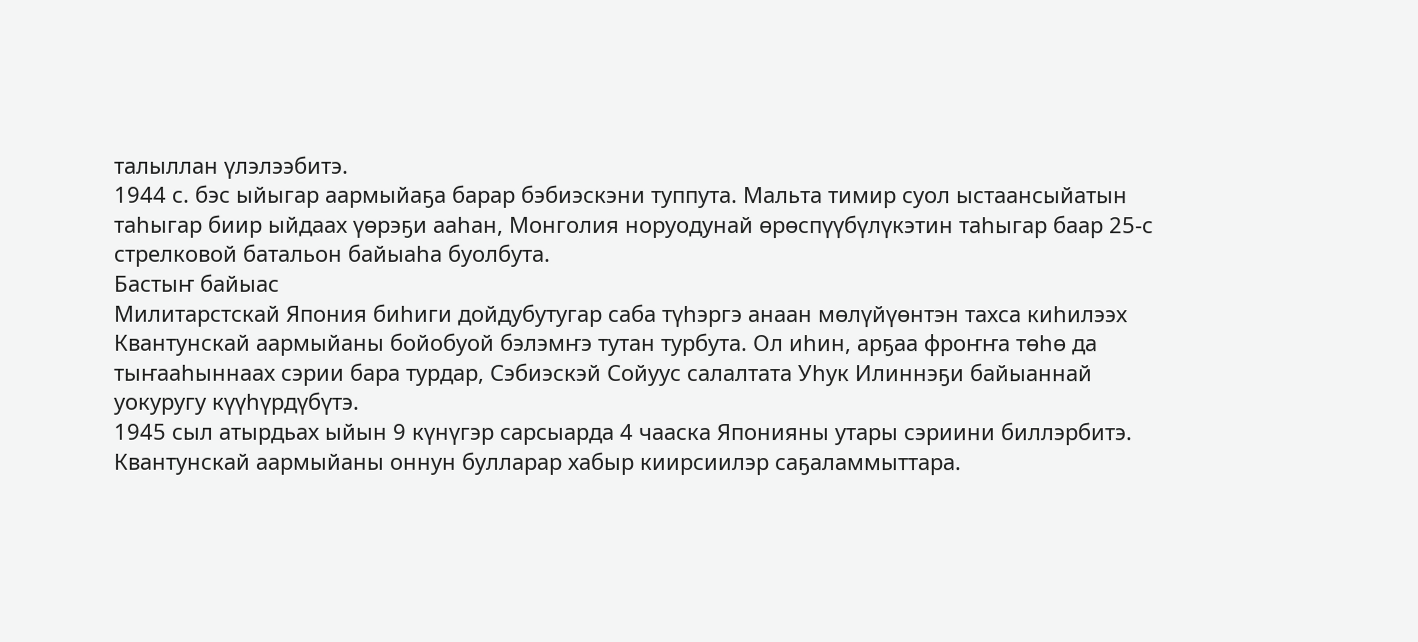талыллан үлэлээбитэ.
1944 с. бэс ыйыгар аармыйаҕа барар бэбиэскэни туппута. Мальта тимир суол ыстаансыйатын таһыгар биир ыйдаах үөрэҕи ааһан, Монголия норуодунай өрөспүүбүлүкэтин таһыгар баар 25-с стрелковой батальон байыаһа буолбута.
Бастыҥ байыас
Милитарстскай Япония биһиги дойдубутугар саба түһэргэ анаан мөлүйүөнтэн тахса киһилээх Квантунскай аармыйаны бойобуой бэлэмҥэ тутан турбута. Ол иһин, арҕаа фроҥҥа төһө да тыҥааһыннаах сэрии бара турдар, Сэбиэскэй Сойуус салалтата Уһук Илиннэҕи байыаннай уокуругу күүһүрдүбүтэ.
1945 сыл атырдьах ыйын 9 күнүгэр сарсыарда 4 чааска Японияны утары сэриини биллэрбитэ. Квантунскай аармыйаны оннун булларар хабыр киирсиилэр саҕаламмыттара.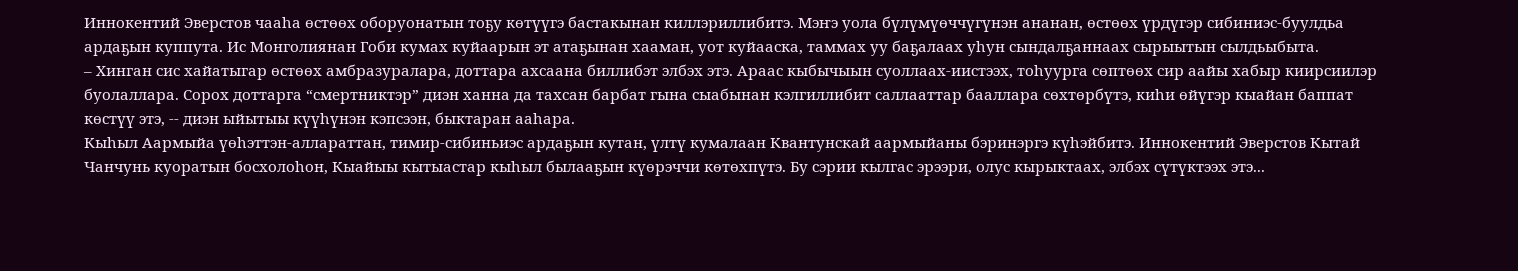Иннокентий Эверстов чааһа өстөөх оборуонатын тоҕу көтүүгэ бастакынан киллэриллибитэ. Мэҥэ уола бүлүмүөччүгүнэн ананан, өстөөх үрдүгэр сибиниэс-буулдьа ардаҕын куппута. Ис Монголиянан Гоби кумах куйаарын эт атаҕынан хааман, уот куйааска, таммах уу баҕалаах уһун сындалҕаннаах сырыытын сылдьыбыта.
– Хинган сис хайатыгар өстөөх амбразуралара, доттара ахсаана биллибэт элбэх этэ. Араас кыбычыын суоллаах-иистээх, тоһуурга сөптөөх сир аайы хабыр киирсиилэр буолаллара. Сорох доттарга “смертниктэр” диэн ханна да тахсан барбат гына сыабынан кэлгиллибит саллааттар бааллара сөхтөрбүтэ, киһи өйүгэр кыайан баппат көстүү этэ, -- диэн ыйытыы күүһүнэн кэпсээн, быктаран ааһара.
Кыһыл Аармыйа үөһэттэн-аллараттан, тимир-сибиньиэс ардаҕын кутан, үлтү кумалаан Квантунскай аармыйаны бэринэргэ күһэйбитэ. Иннокентий Эверстов Кытай Чанчунь куоратын босхолоһон, Кыайыы кытыастар кыһыл былааҕын күөрэччи көтөхпүтэ. Бу сэрии кылгас эрээри, олус кырыктаах, элбэх сүтүктээх этэ...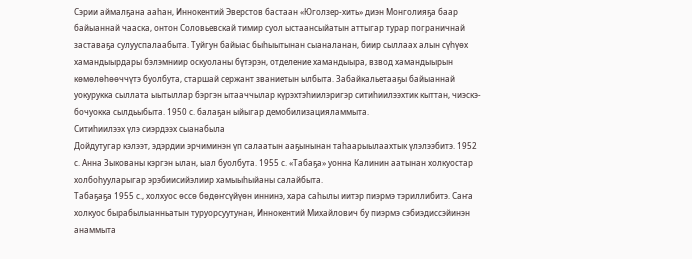Сэрии аймалҕана ааһан, Иннокентий Эверстов бастаан «Юголзер-хить» диэн Монголияҕа баар байыаннай чааска, онтон Соловьевскай тимир суол ыстаансыйатын аттыгар турар пограничнай заставаҕа сулууспалаабыта. Туйгун байыас быһыытынан сыаналанан, биир сыллаах алын сүһүөх хамандыырдары бэлэмниир оскуоланы бүтэрэн, отделение хамандыыра, взвод хамандыырын көмөлөһөөччүтэ буолбута, старшай сержант званиетын ылбыта. Забайкальетааҕы байыаннай уокурукка сыллата ыытыллар бэргэн ытааччылар күрэхтэһиилэригэр ситиһиилээхтик кыттан, чиэскэ-бочуокка сылдьыбыта. 1950 с. балаҕан ыйыгар демобилизацияламмыта.
Ситиһиилээх үлэ сиэрдээх сыанабыла
Дойдутугар кэлээт, эдэрдии эрчиминэн үп салаатын ааҕынынан таһаарыылаахтык үлэлээбитэ. 1952 с. Анна Зыкованы кэргэн ылан, ыал буолбута. 1955 с. «Табаҕа» уонна Калинин аатынан холкуостар холбоһууларыгар эрэбиисийэлиир хамыыһыйаны салайбыта.
Табаҕаҕа 1955 с., холхуос өссө бөдөҥсүйүөн иннинэ, хара саһылы иитэр пиэрмэ тэриллибитэ. Саҥа холкуос бырабылыанньатын туруорсуутунан, Иннокентий Михайлович бу пиэрмэ сэбиэдиссэйинэн анаммыта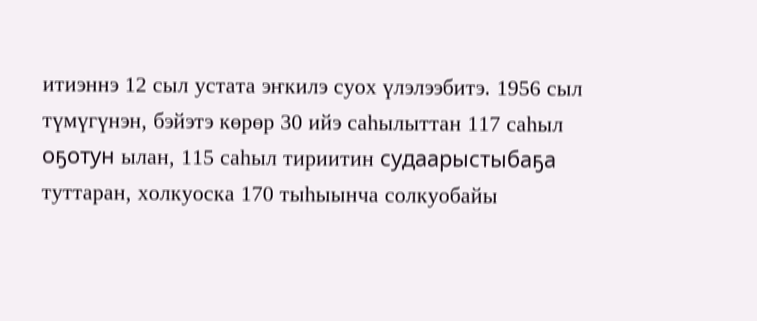итиэннэ 12 сыл устата эҥкилэ суох үлэлээбитэ. 1956 сыл түмүгүнэн, бэйэтэ көрөр 30 ийэ саһылыттан 117 саһыл оҕотун ылан, 115 саһыл тириитин судаарыстыбаҕа туттаран, холкуоска 170 тыһыынча солкуобайы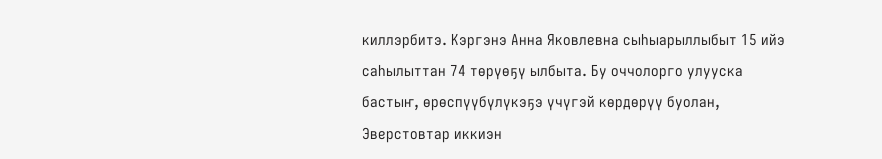киллэрбитэ. Кэргэнэ Анна Яковлевна сыһыарыллыбыт 15 ийэ саһылыттан 74 төрүөҕү ылбыта. Бу оччолорго улууска бастыҥ, өрөспүүбүлүкэҕэ үчүгэй көрдөрүү буолан, Эверстовтар иккиэн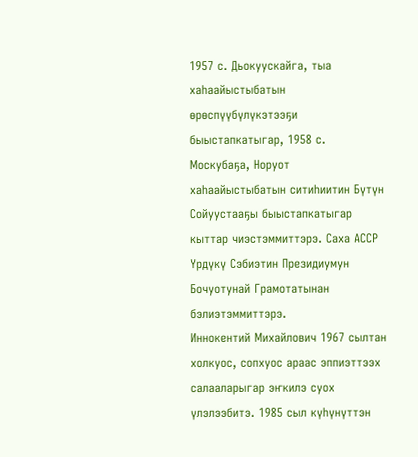1957 с. Дьокуускайга, тыа хаһаайыстыбатын өрөспүүбүлүкэтээҕи быыстапкатыгар, 1958 с. Москубаҕа, Норуот хаһаайыстыбатын ситиһиитин Бүтүн Сойуустааҕы быыстапкатыгар кыттар чиэстэммиттэрэ. Саха АССР Үрдүкү Сэбиэтин Президиумун Бочуотунай Грамотатынан бэлиэтэммиттэрэ.
Иннокентий Михайлович 1967 сылтан холкуос, сопхуос араас эппиэттээх салааларыгар эҥкилэ суох үлэлээбитэ. 1985 сыл күһүнүттэн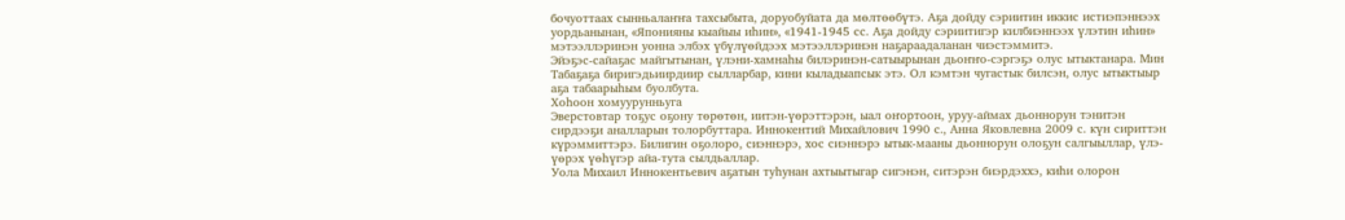бочуоттаах сынньалаҥҥа тахсыбыта, доруобуйата да мөлтөөбүтэ. Аҕа дойду сэриитин иккис истиэпэннээх уордьанынан, «Японияны кыайыы иһин», «1941-1945 сс. Аҕа дойду сэриитигэр килбиэннээх үлэтин иһин» мэтээллэринэн уонна элбэх үбүлүөйдээх мэтээллэринэн наҕараадаланан чиэстэммитэ.
Эйэҕэс-сайаҕас майгытынан, үлэни-хамнаһы билэринэн-сатыырынан дьоҥҥо-сэргэҕэ олус ытыктанара. Мин Табаҕаҕа биригэдьиирдиир сылларбар, кини кыладыапсык этэ. Ол кэмтэн чугастык билсэн, олус ытыктыыр аҕа табаарыһым буолбута.
Хоһоон хомуурунньуга
Эверстовтар тоҕус оҕону төрөтөн, иитэн-үөрэттэрэн, ыал оҥортоон, уруу-аймах дьоннорун тэнитэн сирдээҕи аналларын толорбуттара. Иннокентий Михайлович 1990 с., Анна Яковлевна 2009 с. күн сириттэн күрэммиттэрэ. Билигин оҕолоро, сиэннэрэ, хос сиэннэрэ ытык-мааны дьоннорун олоҕун салгыыллар, үлэ-үөрэх үөһүгэр айа-тута сылдьаллар.
Уола Михаил Иннокентьевич аҕатын туһунан ахтыытыгар сигэнэн, ситэрэн биэрдэххэ, киһи олорон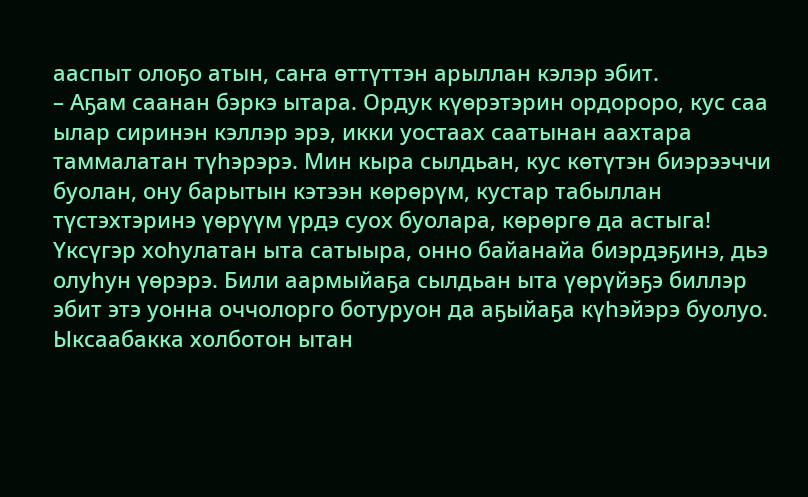ааспыт олоҕо атын, саҥа өттүттэн арыллан кэлэр эбит.
– Аҕам саанан бэркэ ытара. Ордук күөрэтэрин ордороро, кус саа ылар сиринэн кэллэр эрэ, икки уостаах саатынан аахтара таммалатан түһэрэрэ. Мин кыра сылдьан, кус көтүтэн биэрээччи буолан, ону барытын кэтээн көрөрүм, кустар табыллан түстэхтэринэ үөрүүм үрдэ суох буолара, көрөргө да астыга! Үксүгэр хоһулатан ыта сатыыра, онно байанайа биэрдэҕинэ, дьэ олуһун үөрэрэ. Били аармыйаҕа сылдьан ыта үөрүйэҕэ биллэр эбит этэ уонна оччолорго ботуруон да аҕыйаҕа күһэйэрэ буолуо. Ыксаабакка холботон ытан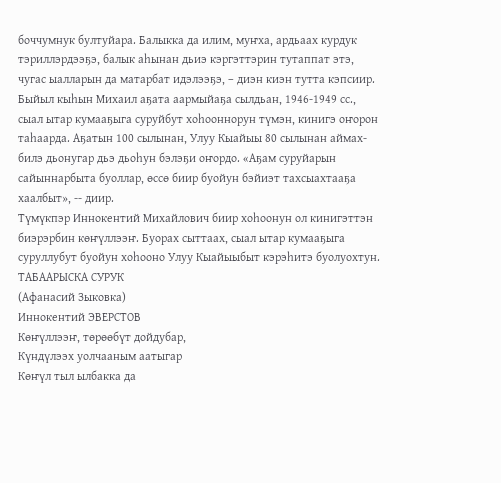боччумнук бултуйара. Балыкка да илим, муҥха, ардьаах курдук тэриллэрдээҕэ, балык аһынан дьиэ кэргэттэрин тутаппат этэ, чугас ыалларын да матарбат идэлээҕэ, – диэн киэн тутта кэпсиир.
Быйыл кыһын Михаил аҕата аармыйаҕа сылдьан, 1946-1949 сс., сыал ытар кумааҕыга суруйбут хоһооннорун түмэн, кинигэ оҥорон таһаарда. Аҕатын 100 сылынан, Улуу Кыайыы 80 сылынан аймах-билэ дьонугар дьэ дьоһун бэлэҕи оҥордо. «Аҕам суруйарын сайыннарбыта буоллар, өссө биир буойун бэйиэт тахсыахтааҕа хаалбыт», -- диир.
Түмүкпэр Иннокентий Михайлович биир хоһоонун ол кинигэттэн биэрэрбин көҥүллээҥ. Буорах сыттаах, сыал ытар кумааҕыга суруллубут буойун хоһооно Улуу Кыайыыбыт кэрэһитэ буолуохтун.
ТАБААРЫСКА СУРУК
(Афанасий Зыковка)
Иннокентий ЭВЕРСТОВ
Көҥүллээҥ, төрөөбүт дойдубар,
Күндүлээх уолчааным аатыгар
Көҥүл тыл ылбакка да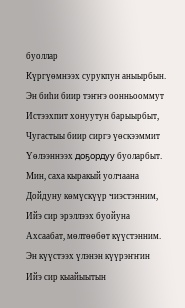буоллар
Күргүөмнээх сурукпун аныырбын.
Эн биһи биир тэҥҥэ оонньооммут
Истээхпит хонуутун барыырбыт,
Чугастыы биир сиргэ үөскээммит
Үөлээннээх доҕордуу буоларбыт.
Мин, саха кыракый уолчаана
Дойдуну көмүскүүр чиэстэнним,
Ийэ сир эрэллээх буойуна
Ахсаабат, мөлтөөбөт күүстэнним.
Эн күүстээх үлэнэн күүрэҥҥин
Ийэ сир кыайыытын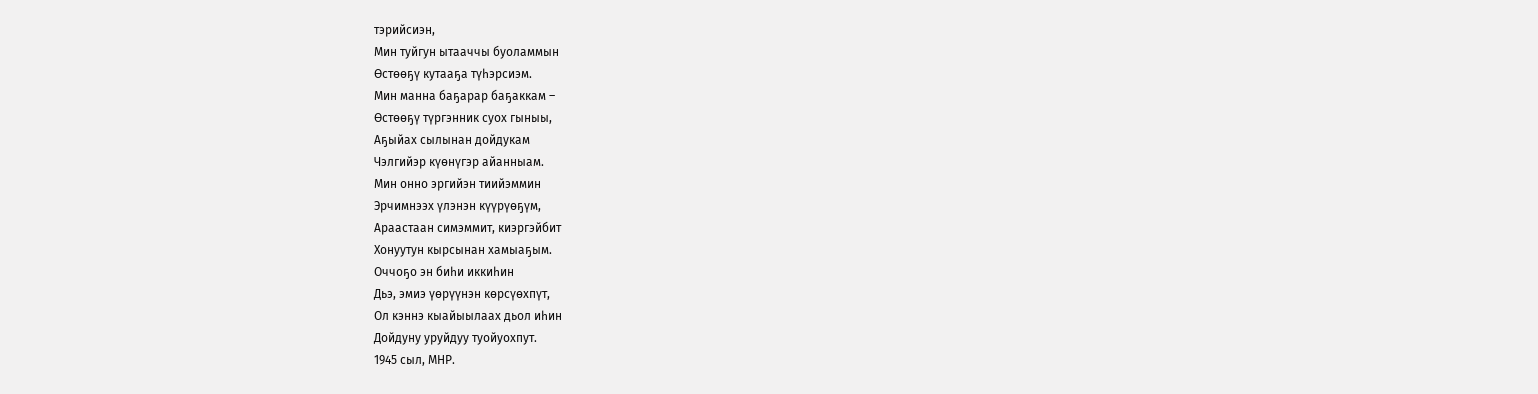тэрийсиэн,
Мин туйгун ытааччы буоламмын
Өстөөҕү кутааҕа түһэрсиэм.
Мин манна баҕарар баҕаккам –
Өстөөҕү түргэнник суох гыныы,
Аҕыйах сылынан дойдукам
Чэлгийэр күөнүгэр айанныам.
Мин онно эргийэн тиийэммин
Эрчимнээх үлэнэн күүрүөҕүм,
Араастаан симэммит, киэргэйбит
Хонуутун кырсынан хамыаҕым.
Оччоҕо эн биһи иккиһин
Дьэ, эмиэ үөрүүнэн көрсүөхпүт,
Ол кэннэ кыайыылаах дьол иһин
Дойдуну уруйдуу туойуохпут.
1945 сыл, МНР.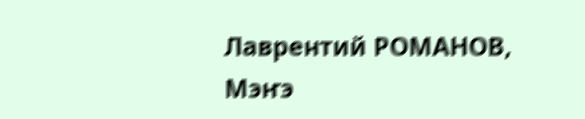Лаврентий РОМАНОВ,
Мэҥэ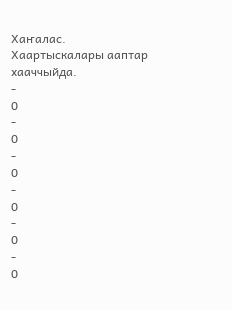Хаҥалас.
Хаартыскалары ааптар хааччыйда.
-
0
-
0
-
0
-
0
-
0
-
0